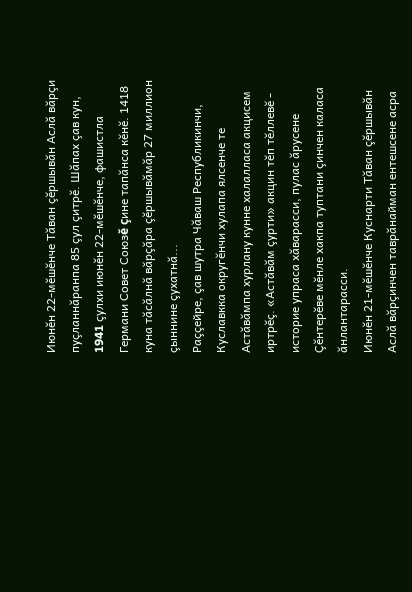Июнĕн 22-мĕшĕнче Тăван çĕршывăн Аслă вăрçи пуçланнăранпа 85 çул çитрĕ. Шăпах çав кун, 1941 çулхи июнĕн 22-мĕшĕнче, фашистла Германи Совет Союзĕ çине тапăнса кĕнĕ. 1418 куна тăсăлнă вăрçăра çĕршывăмăр 27 миллион çыннине çухатнă...
Раççейре, çав шутра Чăваш Республикинчи, Куславкка округĕнчи хулапа ялсенче те Астăвăмпа хурлану кунне халалласа акцисем иртрĕç. «Астăвăм çурти» акцин тĕп тĕллевĕ - историе упраса хăварасси, пулас ăрусене Çĕнтерĕве мĕнле хакпа туптани çинчен каласа ăнлантарасси.
Июнĕн 21-мĕшĕнче Куснарти Тăван çĕршывăн Аслă вăрçинчен таврăнайман ентешсене асра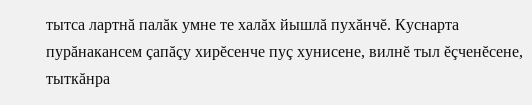тытса лартнă палăк умне те халăх йышлă пухăнчĕ. Куснарта пурăнакансем çапăçу хирĕсенче пуç хунисене, вилнĕ тыл ĕçченĕсене, тыткăнра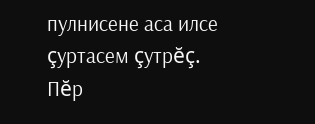пулнисене аса илсе çуртасем çутрĕç. Пĕр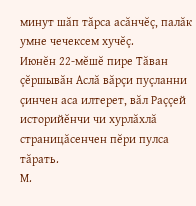минут шăп тăрса асăнчĕç, палăк умне чечексем хучĕç.
Июнĕн 22-мĕшĕ пире Тăван çĕршывăн Аслă вăрçи пуçланни çинчен аса илтерет, вăл Раççей историйĕнчи чи хурлăхлă страницăсенчен пĕри пулса тăрать.
М.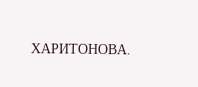ХАРИТОНОВА.